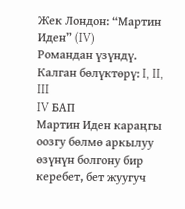Жек Лондон: “Мартин Иден” (IV)
Романдан үзүндү. Калган бөлүктөрү: I, II, III
IV БАП
Мартин Иден караңгы оозгу бөлмө аркылуу өзүнүн болгону бир керебет, бет жуугуч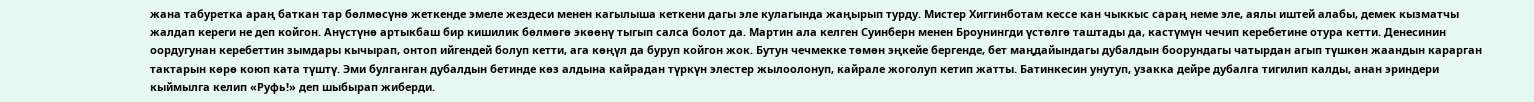жана табуретка араң баткан тар бөлмөсүнө жеткенде эмеле жездеси менен кагылыша кеткени дагы эле кулагында жаңырып турду. Мистер Хиггинботам кессе кан чыккыс сараң неме эле, аялы иштей алабы, демек кызматчы жалдап кереги не деп койгон. Анүстүнө артыкбаш бир кишилик бөлмөгө экөөнү тыгып салса болот да. Мартин ала келген Суинберн менен Броунингди үстөлгө таштады да, кастүмүн чечип керебетине отура кетти. Денесинин оордугунан керебеттин зымдары кычырап, онтоп ийгендей болуп кетти, ага көңүл да буруп койгон жок. Бутун чечмекке төмөн эңкейе бергенде, бет маңдайындагы дубалдын боорундагы чатырдан агып түшкөн жаандын карарган тактарын көрө коюп ката түштү. Эми булганган дубалдын бетинде көз алдына кайрадан түркүн элестер жылоолонуп, кайрале жоголуп кетип жатты. Батинкесин унутуп, узакка дейре дубалга тигилип калды, анан эриндери кыймылга келип «Руфь!» деп шыбырап жиберди.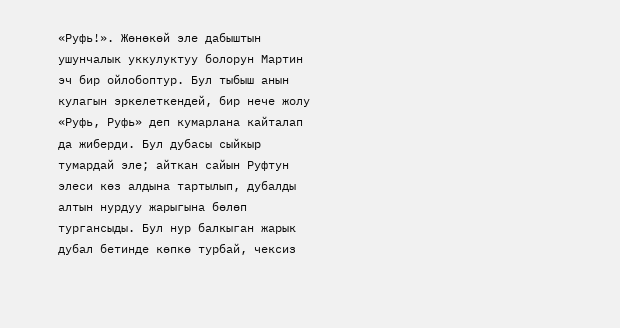«Руфь!». Жөнөкөй эле дабыштын ушунчалык уккулуктуу болорун Мартин эч бир ойлобоптур. Бул тыбыш анын кулагын эркелеткендей, бир нече жолу «Руфь, Руфь» деп кумарлана кайталап да жиберди. Бул дубасы сыйкыр тумардай эле; айткан сайын Руфтун элеси көз алдына тартылып, дубалды алтын нурдуу жарыгына бөлөп тургансыды. Бул нур балкыган жарык дубал бетинде көпкө турбай, чексиз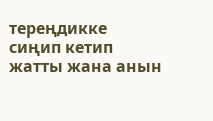тереңдикке сиңип кетип жатты жана анын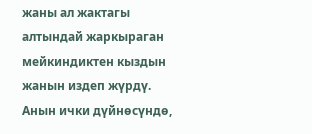жаны ал жактагы алтындай жаркыраган мейкиндиктен кыздын жанын издеп жүрдү. Анын ички дүйнөсүндө,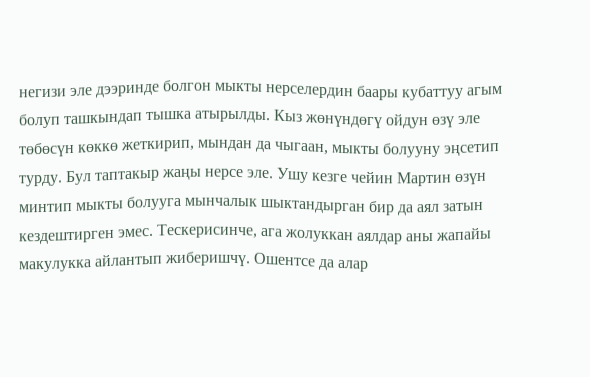негизи эле дээринде болгон мыкты нерселердин баары кубаттуу агым болуп ташкындап тышка атырылды. Кыз жөнүндөгү ойдун өзү эле төбөсүн көккө жеткирип, мындан да чыгаан, мыкты болууну эңсетип турду. Бул таптакыр жаңы нерсе эле. Ушу кезге чейин Мартин өзүн минтип мыкты болууга мынчалык шыктандырган бир да аял затын кездештирген эмес. Тескерисинче, ага жолуккан аялдар аны жапайы макулукка айлантып жиберишчү. Ошентсе да алар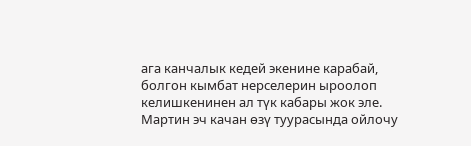ага канчалык кедей экенине карабай, болгон кымбат нерселерин ыроолоп келишкенинен ал түк кабары жок эле. Мартин эч качан өзү туурасында ойлочу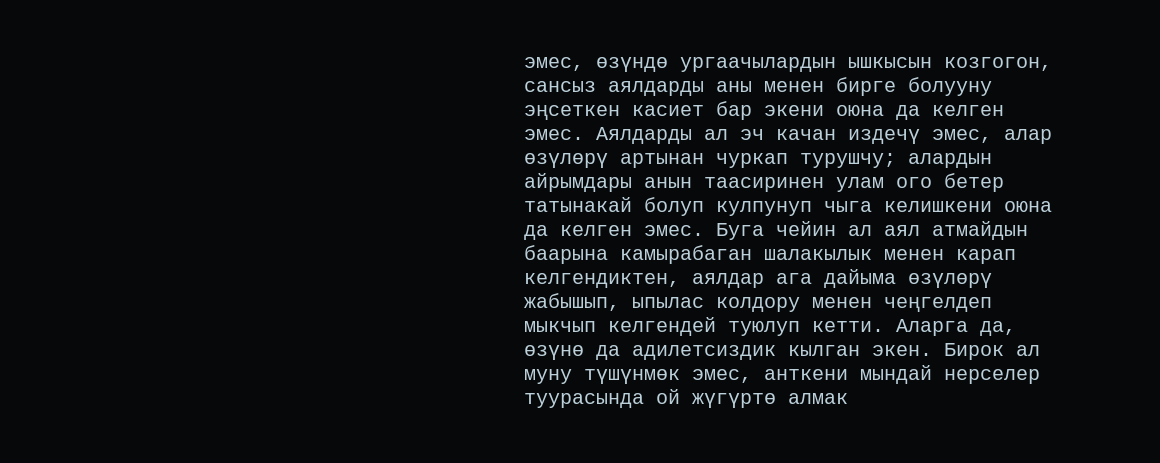эмес, өзүндө ургаачылардын ышкысын козгогон, сансыз аялдарды аны менен бирге болууну эңсеткен касиет бар экени оюна да келген эмес. Аялдарды ал эч качан издечү эмес, алар өзүлөрү артынан чуркап турушчу; алардын айрымдары анын таасиринен улам ого бетер татынакай болуп кулпунуп чыга келишкени оюна да келген эмес. Буга чейин ал аял атмайдын баарына камырабаган шалакылык менен карап келгендиктен, аялдар ага дайыма өзүлөрү жабышып, ыпылас колдору менен чеңгелдеп мыкчып келгендей туюлуп кетти. Аларга да, өзүнө да адилетсиздик кылган экен. Бирок ал муну түшүнмөк эмес, анткени мындай нерселер туурасында ой жүгүртө алмак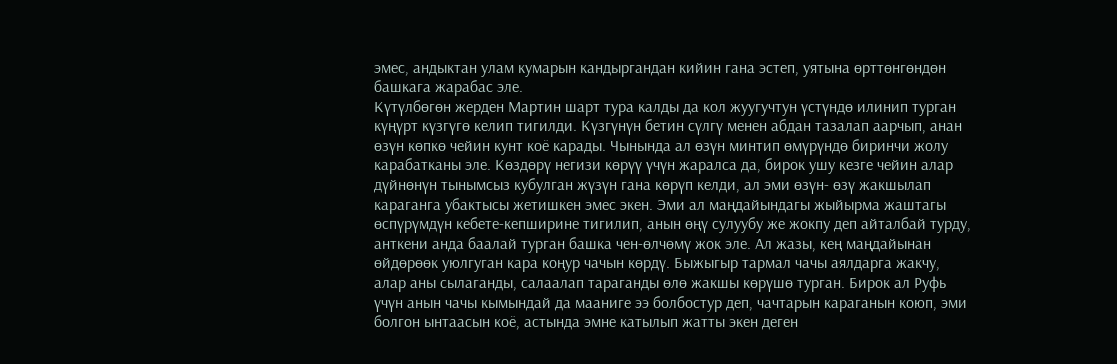эмес, андыктан улам кумарын кандыргандан кийин гана эстеп, уятына өрттөнгөндөн башкага жарабас эле.
Күтүлбөгөн жерден Мартин шарт тура калды да кол жуугучтун үстүндө илинип турган күңүрт күзгүгө келип тигилди. Күзгүнүн бетин сүлгү менен абдан тазалап аарчып, анан өзүн көпкө чейин кунт коё карады. Чынында ал өзүн минтип өмүрүндө биринчи жолу карабатканы эле. Көздөрү негизи көрүү үчүн жаралса да, бирок ушу кезге чейин алар дүйнөнүн тынымсыз кубулган жүзүн гана көрүп келди, ал эми өзүн- өзү жакшылап караганга убактысы жетишкен эмес экен. Эми ал маңдайындагы жыйырма жаштагы өспүрүмдүн кебете-кепширине тигилип, анын өңү сулуубу же жокпу деп айталбай турду, анткени анда баалай турган башка чен-өлчөмү жок эле. Ал жазы, кең маңдайынан өйдөрөөк уюлгуган кара коңур чачын көрдү. Быжыгыр тармал чачы аялдарга жакчу, алар аны сылаганды, салаалап тараганды өлө жакшы көрүшө турган. Бирок ал Руфь үчүн анын чачы кымындай да мааниге ээ болбостур деп, чачтарын караганын коюп, эми болгон ынтаасын коё, астында эмне катылып жатты экен деген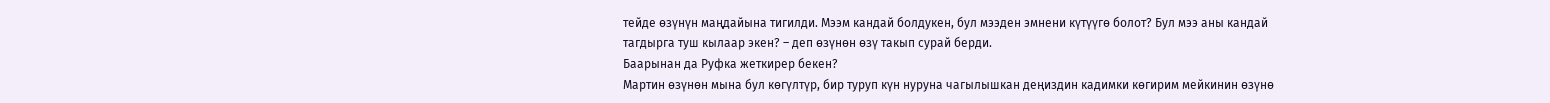тейде өзүнүн маңдайына тигилди. Мээм кандай болдукен, бул мээден эмнени күтүүгө болот? Бул мээ аны кандай тагдырга туш кылаар экен? – деп өзүнөн өзү такып сурай берди.
Баарынан да Руфка жеткирер бекен?
Мартин өзүнөн мына бул көгүлтүр, бир туруп күн нуруна чагылышкан деңиздин кадимки көгирим мейкинин өзүнө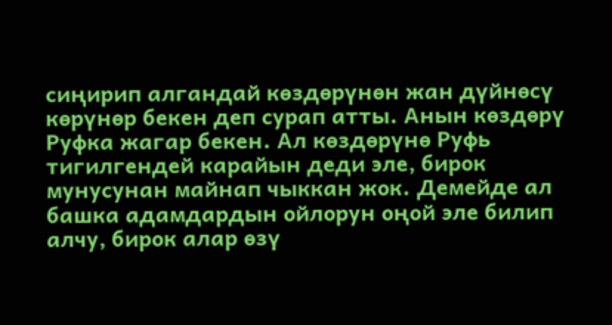сиңирип алгандай көздөрүнөн жан дүйнөсү көрүнөр бекен деп сурап атты. Анын көздөрү Руфка жагар бекен. Ал көздөрүнө Руфь тигилгендей карайын деди эле, бирок мунусунан майнап чыккан жок. Демейде ал башка адамдардын ойлорун оңой эле билип алчу, бирок алар өзү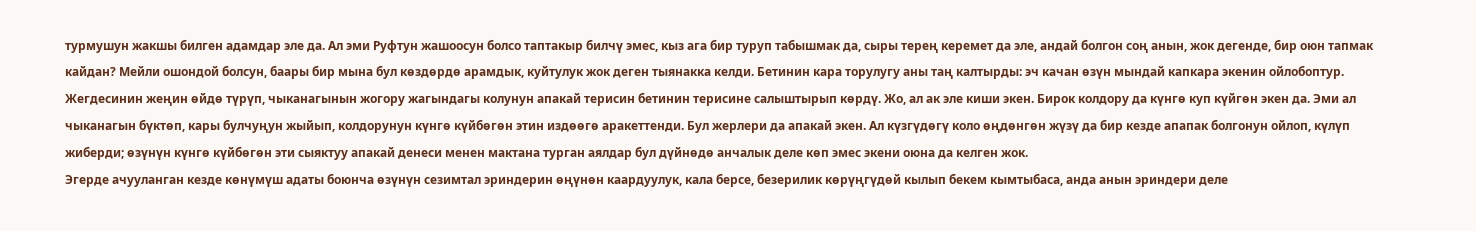турмушун жакшы билген адамдар эле да. Ал эми Руфтун жашоосун болсо таптакыр билчү эмес, кыз ага бир туруп табышмак да, сыры терең керемет да эле, андай болгон соң анын, жок дегенде, бир оюн тапмак кайдан? Мейли ошондой болсун, баары бир мына бул көздөрдө арамдык, куйтулук жок деген тыянакка келди. Бетинин кара торулугу аны таң калтырды: эч качан өзүн мындай капкара экенин ойлобоптур. Жегдесинин жеңин өйдө түрүп, чыканагынын жогору жагындагы колунун апакай терисин бетинин терисине салыштырып көрдү. Жо, ал ак эле киши экен. Бирок колдору да күнгө куп күйгөн экен да. Эми ал чыканагын бүктөп, кары булчуңун жыйып, колдорунун күнгө күйбөгөн этин издөөгө аракеттенди. Бул жерлери да апакай экен. Ал күзгүдөгү коло өңдөнгөн жүзү да бир кезде апапак болгонун ойлоп, күлүп жиберди; өзүнүн күнгө күйбөгөн эти сыяктуу апакай денеси менен мактана турган аялдар бул дүйнөдө анчалык деле көп эмес экени оюна да келген жок.
Эгерде ачууланган кезде көнүмүш адаты боюнча өзүнүн сезимтал эриндерин өңүнөн каардуулук, кала берсе, безерилик көрүңгүдөй кылып бекем кымтыбаса, анда анын эриндери деле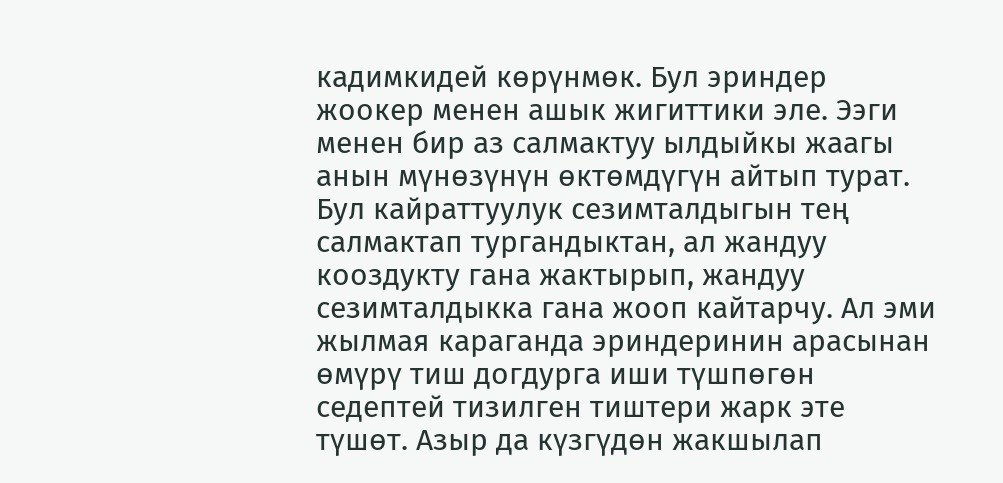кадимкидей көрүнмөк. Бул эриндер жоокер менен ашык жигиттики эле. Ээги менен бир аз салмактуу ылдыйкы жаагы анын мүнөзүнүн өктөмдүгүн айтып турат. Бул кайраттуулук сезимталдыгын тең салмактап тургандыктан, ал жандуу кооздукту гана жактырып, жандуу сезимталдыкка гана жооп кайтарчу. Ал эми жылмая караганда эриндеринин арасынан өмүрү тиш догдурга иши түшпөгөн седептей тизилген тиштери жарк эте түшөт. Азыр да күзгүдөн жакшылап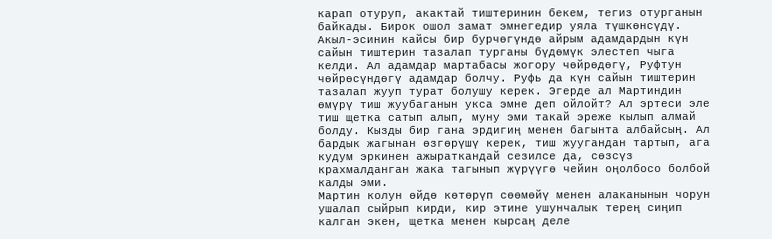карап отуруп, акактай тиштеринин бекем, тегиз отурганын байкады. Бирок ошол замат эмнегедир уяла түшкөнсүдү. Акыл-эсинин кайсы бир бурчөгүндө айрым адамдардын күн сайын тиштерин тазалап турганы бүдөмүк элестеп чыга келди. Ал адамдар мартабасы жогору чөйрөдөгү, Руфтун чөйрөсүндөгү адамдар болчу. Руфь да күн сайын тиштерин тазалап жууп турат болушу керек. Эгерде ал Мартиндин өмүрү тиш жуубаганын укса эмне деп ойлойт? Ал эртеси эле тиш щетка сатып алып, муну эми такай эреже кылып алмай болду. Кызды бир гана эрдигиң менен багынта албайсың. Ал бардык жагынан өзгөрүшү керек, тиш жуугандан тартып, ага кудум эркинен ажыраткандай сезилсе да, сөзсүз крахмалданган жака тагынып жүрүүгө чейин оңолбосо болбой калды эми.
Мартин колун өйдө көтөрүп сөөмөйү менен алаканынын чорун ушалап сыйрып кирди, кир этине ушунчалык терең сиңип калган экен, щетка менен кырсаң деле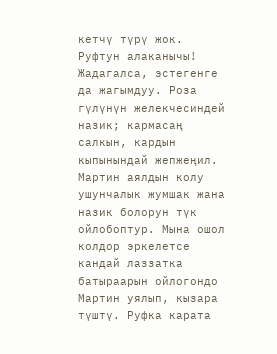кетчү түрү жок. Руфтун алаканычы! Жадагалса, эстегенге да жагымдуу. Роза гүлүнүн желекчесиндей назик; кармасаң салкын, кардын кыпынындай жепжеңил. Мартин аялдын колу ушунчалык жумшак жана назик болорун түк ойлобоптур. Мына ошол колдор эркелетсе кандай лаззатка батыраарын ойлогондо Мартин уялып, кызара түштү. Руфка карата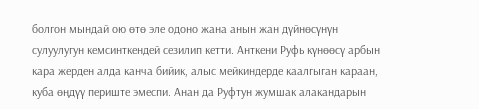болгон мындай ою өтө эле одоно жана анын жан дүйнөсүнүн сулуулугун кемсинткендей сезилип кетти. Анткени Руфь күнөөсү арбын кара жерден алда канча бийик, алыс мейкиндерде каалгыган караан, куба өңдүү периште эмеспи. Анан да Руфтун жумшак алакандарын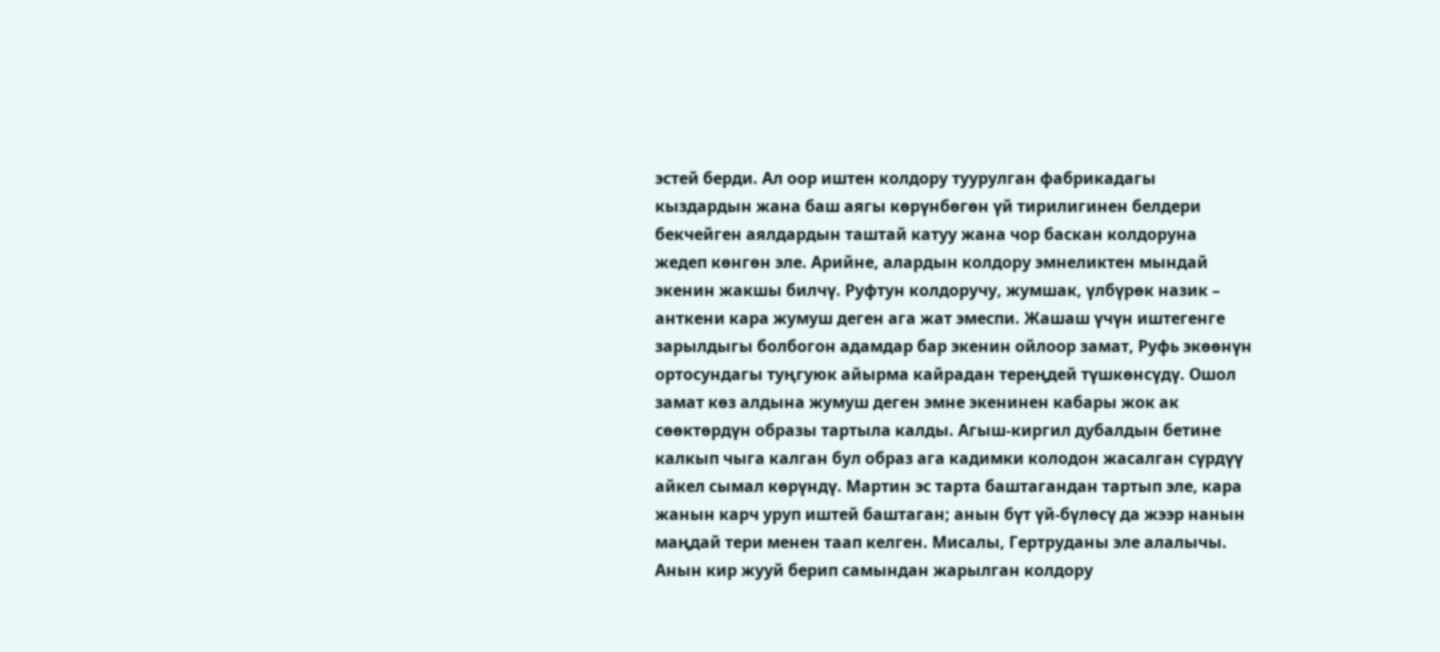эстей берди. Ал оор иштен колдору туурулган фабрикадагы кыздардын жана баш аягы көрүнбөгөн үй тирилигинен белдери бекчейген аялдардын таштай катуу жана чор баскан колдоруна жедеп көнгөн эле. Арийне, алардын колдору эмнеликтен мындай экенин жакшы билчү. Руфтун колдоручу, жумшак, үлбүрөк назик – анткени кара жумуш деген ага жат эмеспи. Жашаш үчүн иштегенге зарылдыгы болбогон адамдар бар экенин ойлоор замат, Руфь экөөнүн ортосундагы туңгуюк айырма кайрадан тереңдей түшкөнсүдү. Ошол замат көз алдына жумуш деген эмне экенинен кабары жок ак сөөктөрдүн образы тартыла калды. Агыш-киргил дубалдын бетине калкып чыга калган бул образ ага кадимки колодон жасалган сүрдүү айкел сымал көрүндү. Мартин эс тарта баштагандан тартып эле, кара жанын карч уруп иштей баштаган; анын бүт үй-бүлөсү да жээр нанын маңдай тери менен таап келген. Мисалы, Гертруданы эле алалычы. Анын кир жууй берип самындан жарылган колдору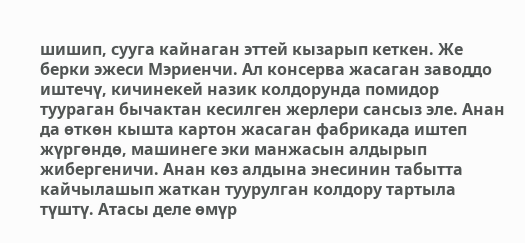шишип, сууга кайнаган эттей кызарып кеткен. Же берки эжеси Мэриенчи. Ал консерва жасаган заводдо иштечү, кичинекей назик колдорунда помидор туураган бычактан кесилген жерлери сансыз эле. Анан да өткөн кышта картон жасаган фабрикада иштеп жүргөндө, машинеге эки манжасын алдырып жибергеничи. Анан көз алдына энесинин табытта кайчылашып жаткан туурулган колдору тартыла түштү. Атасы деле өмүр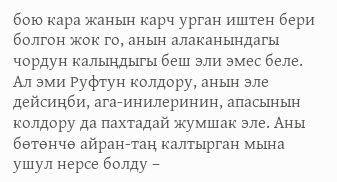бою кара жанын карч урган иштен бери болгон жок го, анын алаканындагы чордун калыңдыгы беш эли эмес беле. Ал эми Руфтун колдору, анын эле дейсиңби, ага-инилеринин, апасынын колдору да пахтадай жумшак эле. Аны бөтөнчө айран-таң калтырган мына ушул нерсе болду –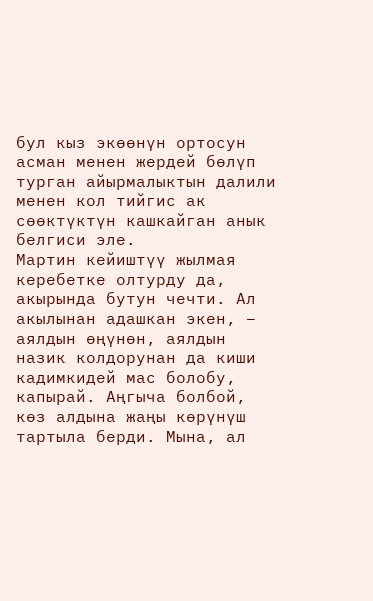бул кыз экөөнүн ортосун асман менен жердей бөлүп турган айырмалыктын далили менен кол тийгис ак сөөктүктүн кашкайган анык белгиси эле.
Мартин кейиштүү жылмая керебетке олтурду да, акырында бутун чечти. Ал акылынан адашкан экен, – аялдын өңүнөн, аялдын назик колдорунан да киши кадимкидей мас болобу, капырай. Аңгыча болбой, көз алдына жаңы көрүнүш тартыла берди. Мына, ал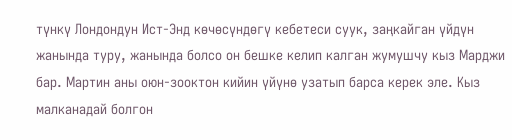түнкү Лондондун Ист-Энд көчөсүндөгү кебетеси суук, заңкайган үйдүн жанында туру, жанында болсо он бешке келип калган жумушчу кыз Марджи бар. Мартин аны оюн-зооктон кийин үйүнө узатып барса керек эле. Кыз малканадай болгон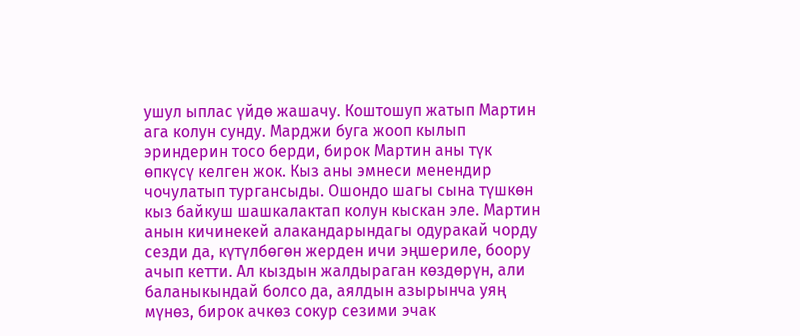ушул ыплас үйдө жашачу. Коштошуп жатып Мартин ага колун сунду. Марджи буга жооп кылып эриндерин тосо берди, бирок Мартин аны түк өпкүсү келген жок. Кыз аны эмнеси менендир чочулатып тургансыды. Ошондо шагы сына түшкөн кыз байкуш шашкалактап колун кыскан эле. Мартин анын кичинекей алакандарындагы одуракай чорду сезди да, күтүлбөгөн жерден ичи эңшериле, боору ачып кетти. Ал кыздын жалдыраган көздөрүн, али баланыкындай болсо да, аялдын азырынча уяң мүнөз, бирок ачкөз сокур сезими эчак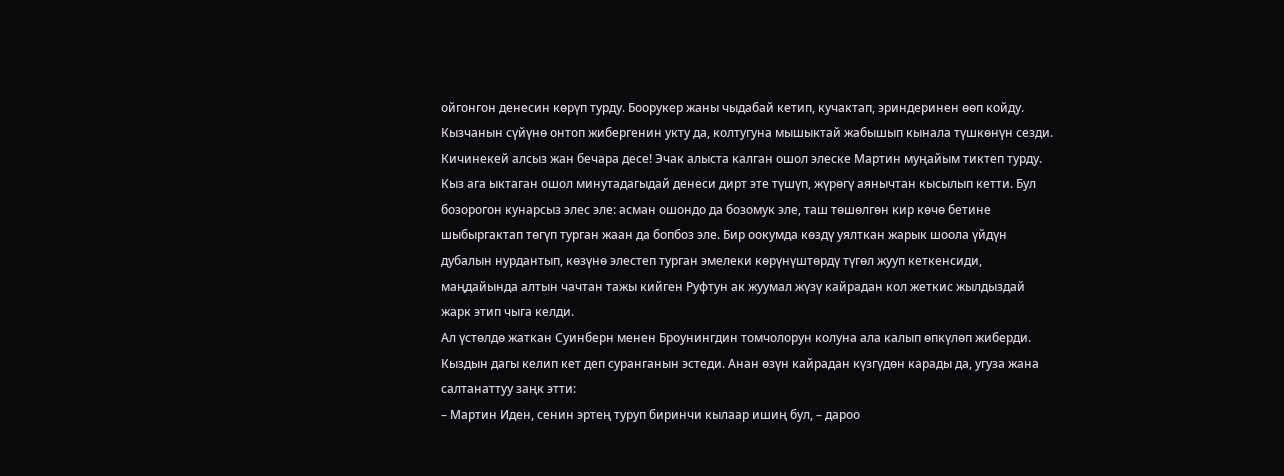ойгонгон денесин көрүп турду. Боорукер жаны чыдабай кетип, кучактап, эриндеринен өөп койду. Кызчанын сүйүнө онтоп жибергенин укту да, колтугуна мышыктай жабышып кынала түшкөнүн сезди. Кичинекей алсыз жан бечара десе! Эчак алыста калган ошол элеске Мартин муңайым тиктеп турду. Кыз ага ыктаган ошол минутадагыдай денеси дирт эте түшүп, жүрөгү аянычтан кысылып кетти. Бул бозорогон кунарсыз элес эле: асман ошондо да бозомук эле, таш төшөлгөн кир көчө бетине шыбыргактап төгүп турган жаан да бопбоз эле. Бир оокумда көздү уялткан жарык шоола үйдүн дубалын нурдантып, көзүнө элестеп турган эмелеки көрүнүштөрдү түгөл жууп кеткенсиди, маңдайында алтын чачтан тажы кийген Руфтун ак жуумал жүзү кайрадан кол жеткис жылдыздай жарк этип чыга келди.
Ал үстөлдө жаткан Суинберн менен Броунингдин томчолорун колуна ала калып өпкүлөп жиберди. Кыздын дагы келип кет деп суранганын эстеди. Анан өзүн кайрадан күзгүдөн карады да, угуза жана салтанаттуу заңк этти:
– Мартин Иден, сенин эртең туруп биринчи кылаар ишиң бул, – дароо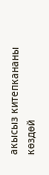акысыз китепкананы көздөй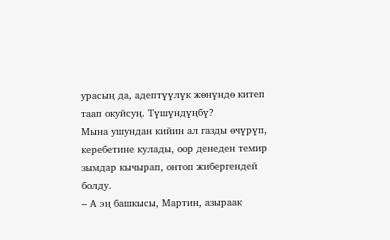урасың да, адептүүлүк жөнүндө китеп таап окуйсуң. Түшүндүңбү?
Мына ушундан кийин ал газды өчүрүп, керебетине кулады, оор денеден темир зымдар кычырап, онтоп жибергендей болду.
– А эң башкысы, Мартин, азыраак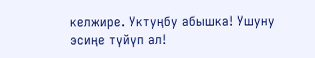келжире. Уктуңбу абышка! Ушуну эсиңе түйүп ал!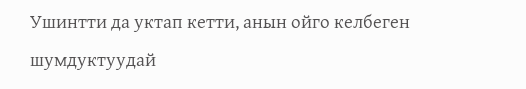Ушинтти да уктап кетти, анын ойго келбеген шумдуктуудай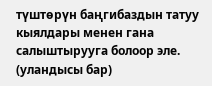түштөрүн баңгибаздын татуу кыялдары менен гана салыштырууга болоор эле.
(уландысы бар)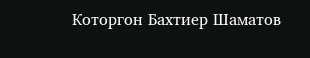Которгон Бахтиер Шаматов